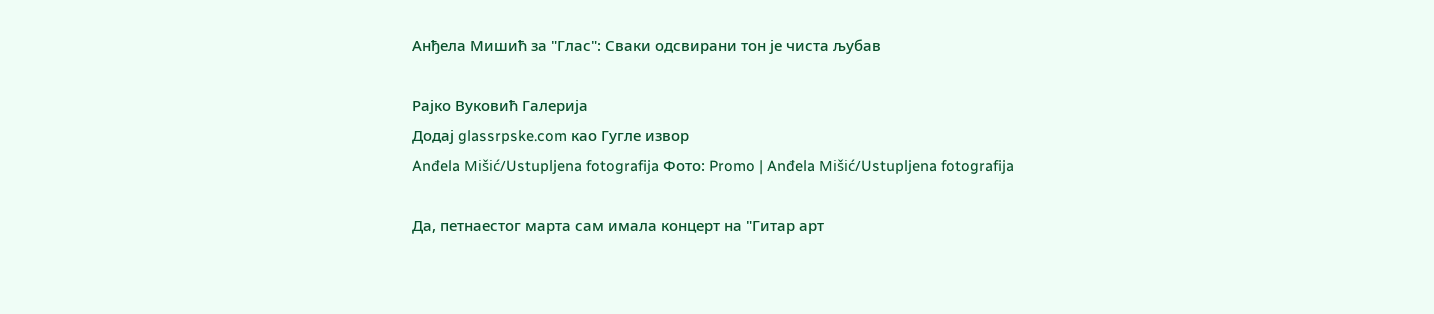Анђела Мишић за "Глас": Сваки одсвирани тон је чиста љубав

Рајко Вуковић Галерија
Додај glassrpske.com као Гугле извор
Anđela Mišić/Ustupljena fotografija Фото: Promo | Anđela Mišić/Ustupljena fotografija

Да, петнаестог марта сам имала концерт на "Гитар арт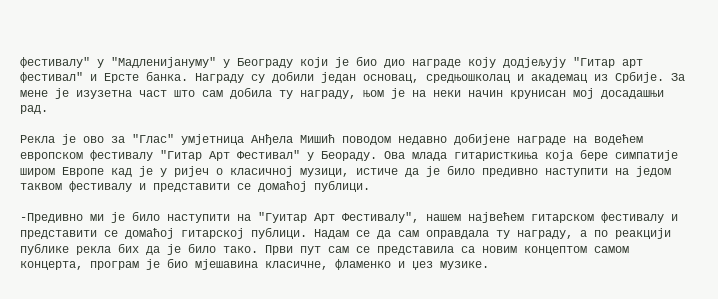фестивалу" у "Мадленијануму" у Београду који је био дио награде коју додјељују "Гитар арт фестивал" и Ерсте банка. Награду су добили један основац, средњошколац и академац из Србије. За мене је изузетна част што сам добила ту награду, њом је на неки начин крунисан мој досадашњи рад.

Рекла је ово за "Глас" умјетница Анђела Мишић поводом недавно добијене награде на водећем европском фестивалу "Гитар Арт Фестивал" у Беораду. Ова млада гитаристкиња која бере симпатије широм Европе кад је у ријеч о класичној музици, истиче да је било предивно наступити на једом таквом фестивалу и представити се домаћој публици.

-Предивно ми је било наступити на "Гуитар Арт Фестивалу", нашем највећем гитарском фестивалу и представити се домаћој гитарској публици. Надам се да сам оправдала ту награду, а по реакцији публике рекла бих да је било тако. Први пут сам се представила са новим концептом самом концерта, програм је био мјешавина класичне, фламенко и џез музике.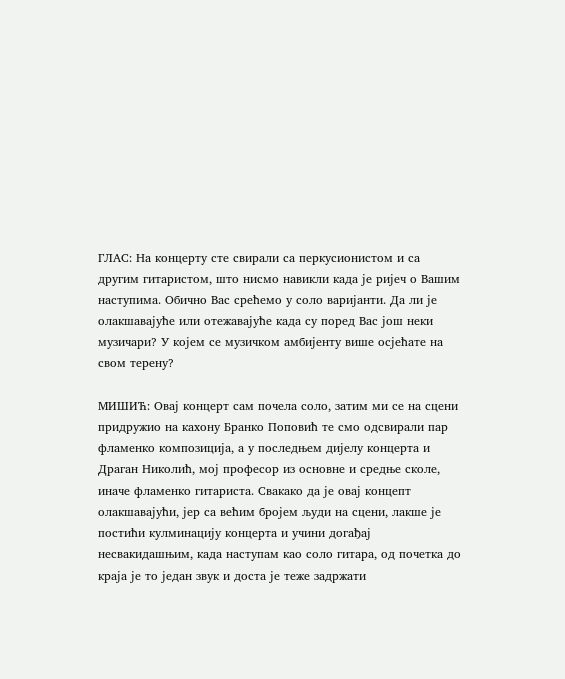ГЛАС: На концерту сте свирали са перкусионистом и са другим гитаристом, што нисмо навикли када је ријеч о Вашим наступима. Обично Вас срећемо у соло варијанти. Да ли је олакшавајуће или отежавајуће када су поред Вас још неки музичари? У којем се музичком амбијенту више осјећате на свом терену?

МИШИЋ: Овај концерт сам почела соло, затим ми се на сцени придружио на кахону Бранко Поповић те смо одсвирали пар фламенко композиција, а у последњем дијелу концерта и Драган Николић, мој професор из основне и средње сколе, иначе фламенко гитариста. Свакако да је овај концепт олакшавајући, јер са већим бројем људи на сцени, лакше је постићи кулминацију концерта и учини догађај несвакидашњим, када наступам као соло гитара, од почетка до краја је то један звук и доста је теже задржати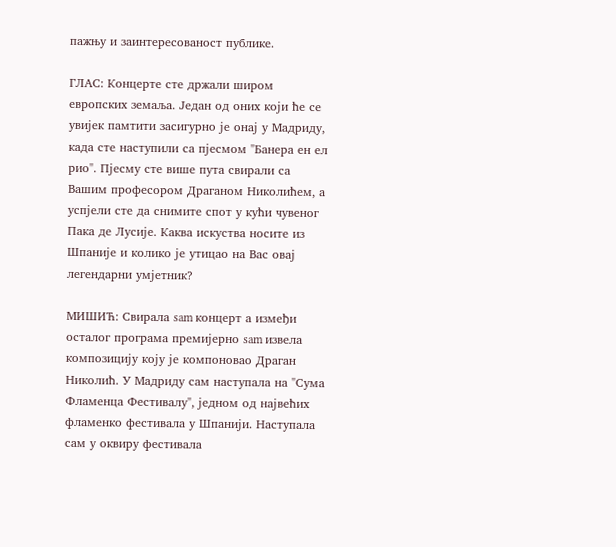пажњу и заинтересованост публике.

ГЛАС: Концерте сте држали широм европских земаља. Један од оних који ће се увијек памтити засигурно је онај у Мадриду, када сте наступили са пјесмом "Банера ен ел рио". Пјесму сте више пута свирали са Вашим професором Драганом Николићем, а успјели сте да снимите спот у кући чувеног Пака де Лусије. Каква искуства носите из Шпаније и колико је утицао на Вас овај легендарни умјетник?

МИШИЋ: Свирала sam концерт а измеђи осталог програма премијерно sam извела композицију коју је компоновао Драган Николић. У Мадриду сам наступала на "Сума Фламенца Фестивалу", једном од највећих фламенко фестивала у Шпанији. Наступала сам у оквиру фестивала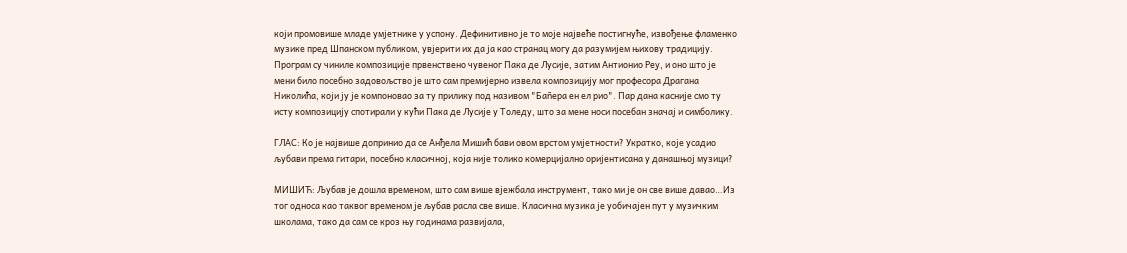који промовише младе умјетнике у успону. Дефинитивно је то моје највеће постигнуће, извођење фламенко музике пред Шпанском публиком, увјерити их да ја као странац могу да разумијем њихову традицију. Програм су чиниле композиције првенствено чувеног Пака де Лусије, затим Антионио Реy, и оно што је мени било посебно задовољство је што сам премијерно извела композицију мог професора Драгана Николића, који ју је компоновао за ту прилику под називом "Баñера ен ел рио". Пар дана касније смо ту исту композицију спотирали у кући Пака де Лусије у Толеду, што за мене носи посебан значај и симболику.

ГЛАС: Ко је највише допринио да се Анђела Мишић бави овом врстом умјетности? Укратко, које усадио љубави према гитари, посебно класичној, која није толико комерцијално оријентисана у данашњој музици?

МИШИЋ: Љубав је дошла временом, што сам више вјежбала инструмент, тако ми је он све више давао…Из тог односа као таквог временом је љубав расла све више. Класична музика је уобичајен пут у музичким школама, тако да сам се кроз њу годинама развијала,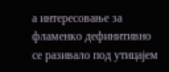а интересовање за фламенко дефинитивно се разивало под утицајем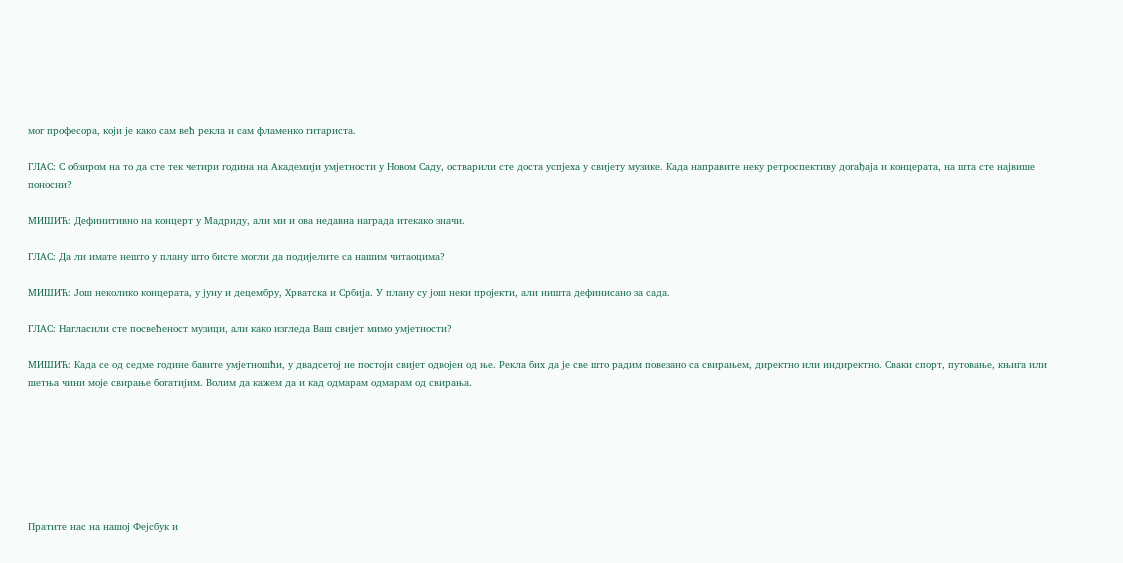мог професора, који је како сам већ рекла и сам фламенко гитариста.

ГЛАС: С обзиром на то да сте тек четири година на Академији умјетности у Новом Саду, остварили сте доста успјеха у свијету музике. Када направите неку ретроспективу догађаја и концерата, на шта сте највише поносни?

МИШИЋ: Дефинитивно на концерт у Мадриду, али ми и ова недавна награда итекако значи.

ГЛАС: Да ли имате нешто у плану што бисте могли да подијелите са нашим читаоцима?

МИШИЋ: Још неколико концерата, у јуну и децембру, Хрватска и Србија. У плану су још неки пројекти, али ништа дефинисано за сада.

ГЛАС: Нагласили сте посвећеност музици, али како изгледа Ваш свијет мимо умјетности?

МИШИЋ: Када се од седме године бавите умјетношћи, у двадсетој не постоји свијет одвојен од ње. Рекла бих да је све што радим повезано са свирањем, директно или индиректно. Сваки спорт, путовање, књига или шетња чини моје свирање богатијим. Волим да кажем да и кад одмарам одмарам од свирања.







Пратите нас на нашој Фејсбук и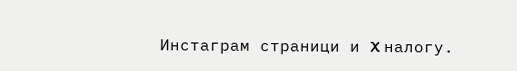Инстаграм страници и X налогу.